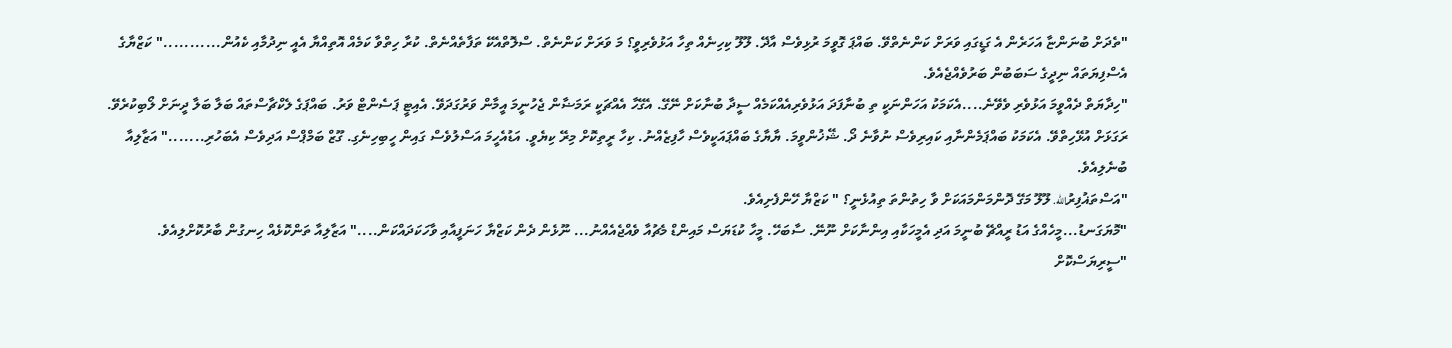"ތެދަށް ބުނަންޏާ އަހަރެން އެ ގަޑީގައި ވަރަށް ކަންނެތްވޭ. ބައްޕަ ގޮވީމަ ރުޅިވެސް އާދޭ. ލޫލޫ ކިހިނެއް ތިހާ އަޅުވެރިވީ؟ މަ ވަރަށް ކަންނެތް. ސްލޮތްއެކޭ ތަފާތެއްނެތް. ކުރާ ހިތްވާ ކަމެއް އޮތިއްޔާ އެއީ ނިދުމާއި ކެއުން..........." ކަޒްޔާގެ އެސްފިޔަތައް ނިދީގެ ސަބަބުން ބަރުވެއްޖެއެވެ.
"ހިދާޔަތް ދެއްވީމަ އަޅުވެރި ވެވޭނެ....އެކަމަކު އަހަންނަކީ ތި ބުނާފަދަ އަޅުވެރިއެއްކަމެއް ސީދާ ބުނާކަށް ނޭގޭ. އެގޭހާ އެއްޗަކީ ރަމަޟާން ޖެހުނީމަ އީމާން ވަރުގަދަވޭ. އެއިޓީ ޕަސެންޓް ވަރު. ބައްޕަގެ ލެކްޗާސްތައް ބަލާ ބަލާ ދީނަށް ލޯބިކުރެވޭ. ރަގަޅަށް އުޅޭހިތްވޭ. އެކަމަކު ބައްޕަމެންނާއި ކައިރިވެސް ނުވާނެ ދޯ. ޝޭޚުންވީމަ. ޔާޔާގެ ބައްޕައަކީވެސް ހާފިޒެއްނު. ކިހާ ރީތިކޮށް މިރޭ ކިޔެވީ. އަޑުއެހީމަ އަސްލުވެސް ގައިން ހީބިހިނެގި. ގޫޒް ބަމްޕްސް އަދިވެސް އެބަހުރި......." އަޒާލިއާ ބުނެލިއެވެ.
"އަސްތަޣުފިރުالله. ލޫލޫ މަގޭ ދޮންމަންމައަކަށް ވާ ހިތުންތަ ތިއުޅެނީ؟ " ކަޒްޔާ ހޭންފެށިއެވެ.
"މޮޔަގަނޑު...މީހެއްގެ އަޑު ރީއްޗޭ ބުނީމަ އަދި އެމީހަކާއި އިންނާކަށް ނޫނޭ. ސާބަހޭ. މީހާ ކުޑަޔަސް މައިންޑް މެޗުއާ ވެއްޖެއެއްނު... ނޫޅެން ދެން ކަޒްޔާ ހަނަފީއާއި ވާހަކަދައްކަން...." އަޒާލިއާ ތަންކޮޅެއް ހިނގުން ބާރުކޮށްލިއެވެ.
"ސީރިޔަސްކޮށް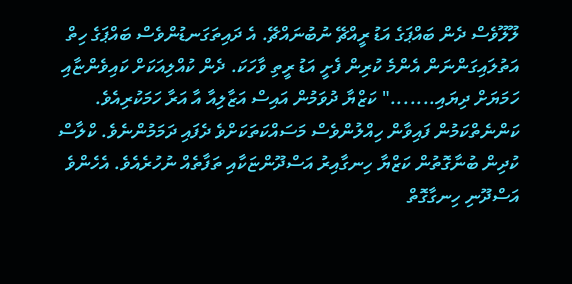ލޫލޫވެސް ދެން ބައްޕަގެ އަޑު ރީއްޗޭ ނުބުނައްޗޭ. އެ ދައިތަގަނޑުންވެސް ބައްޕަގެ ހިތް އަތުލައިގަންނަން އެންމެ ކުރިން ފެށީ އަޑު ރީތި ވާހަކަ. ދެން ކުއްލިއަކަށް ކައިވެންޏާއި ހަމަޔަށް ދިޔައި......." ކަޒްޔާ ދުވަމުން އައިސް އަޒާލިއާ އާ އަރާ ހަމަކުރިއެވެ. ކަންނެތްކަމުން ފައިވާން ހިއްލުންވެސް މަސައްކަތަކަށްވެ ދެފައި ދަމަމުންނެވެ. ކްލާސް ކުދިން ބުނާގޮތުން ކަޒްޔާ ހިނގާއިރު އަސްދޫންޏަކާއި ތަފާތެއް ނުހުރެއެވެ. އެހެންވެ އަސްދޫނި ހިނގާގޮތް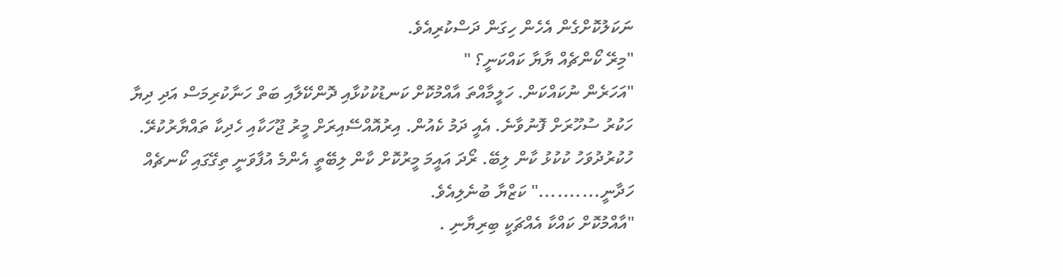ނަކަލުކޮށްގެން އެހެން ހިގަން ދަސްކުރިއެވެ.
"މިރޭ ކޯންޗެއް ޔާޔާ ކައްކަނީ؟ "
"އަހަރެން ނުކައްކަން. ހަލީމާއްތަ އާއްމުކޮށް ކަނޑުކުކުޅާއި ދޮންކޭލާއި ބަތް ހަނާކުރިމަސް އަދި ދިޔާ ހަކުރު ސުހޫރަށް ފޮނުވާނެ. އެއީ ދަމު ކެއުން. އިރުއޮއްސޭއިރަށް މީރު ޖޫހަކާއި ހެދިކާ ތައްޔާރުކުރޭ. ހުކުރުދުވަހު ކުކުޅު ކާން ލިބޭ. ރޯދަ އައީމަ މީރުކޮށް ކާން ލިބޭތީ އެންމެ އުފާވަނީ ތިގޭގައި ކޯނޗެއް ހަދާނީ.........." ކަޒްޔާ ބުނެލިއެވެ.
"އާއްމުކޮށް ކައްކާ އެއްޗަކީ ބިރިޔާނި .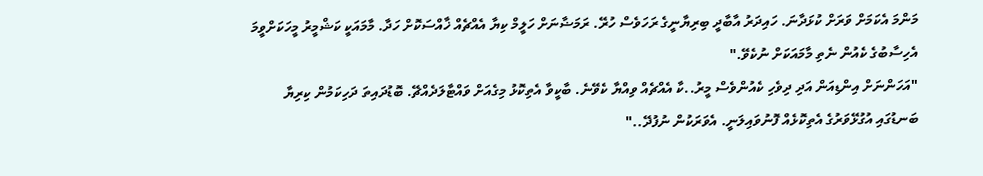މަންމަ އެކަމަށް ވަރަށް ކުޅަދާނަ. ހައިދަރު އާބާދީ ބިރިޔާނީގެ ރަހަވެސް ހުރޭ. ރަމަޟާނަށް ހަލީމް ކިޔާ އެއްޗެއް ޚާއްސަކޮށް ހަދާ. މާމައަކީ ކަޝްމީރު މީހަކަށްވީމަ އެހިސާބުގެ ކެއުން ނެތި މާމައަކަށް ނުކެވޭ."
"އަހަންނަށް އިންޑިއަން އަދި ދިވެހި ކެއުންވެސް މީރު..ކާ އެއްޗެއް ވިއްޔާ ކެވޭނެ. ބާކީވާ އެތިކޮޅު މިގެއަށް ވައްޓާލަދެއްޗޭ. ބޮޑުދައިތަ ދަހިކަމުން ކިރިޔާ ބަނޑުގައި އުގުޅޭވަރުގެ އެތިކޮޅެއް ފޮނުވައިލަނީ. އެވަރަކުން ނުފުދޭ.."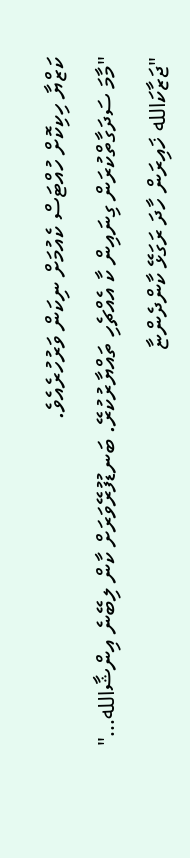ކަޒްޔާ ހިކިކޮށް ހުއްޓަސް ކެއުމަށް ނިކަން ވަރުހުރެއެވެ.
"މާމަ ސަދަގާތްކުރަން ގިނައިން ކާ އެއްޗެހި ތައްޔާރުކުރޭ. ބަނޑުފުރޭވަރަށް ކާން ލިބޭނެ އިންޝާالله..."
"ޖަޒާކަالله ޚައިރަން ހާދަ ރަގަޅޭ ކާންދެންޏާ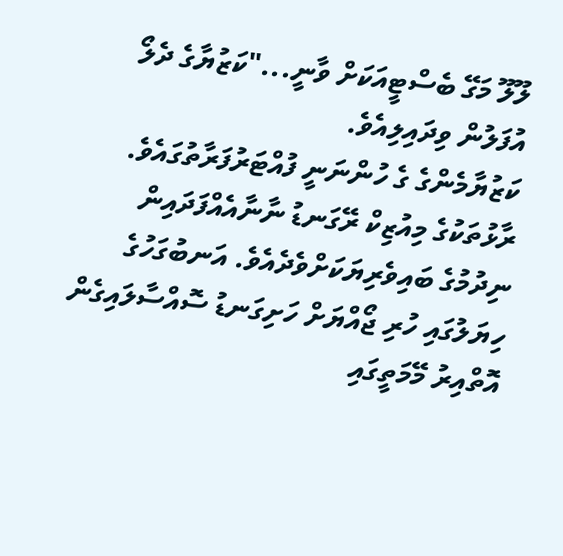ލޫލޫ މަގޭ ބެސްޓީއަކަށް ވާނީ..."ކަޒުޔާގެ ދެލޯ އުފަލުން ވިދައިލިއެވެ.
ކަޒުޔާމެންގެ ގެ ހުންނަނީ ފުއްޓަރުފަރާތުގައެވެ. ރާޅުތަކުގެ މިއުޒިކް ރޭގަނޑު ނާނާއެއްފަދައިން ނިދުމުގެ ބައިވެރިޔަކަށްވެދެއެވެ. އަނބުގަހުގެ ހިޔަލުގައި ހުރި ޖޯއްޔަށް ހަށިގަނޑު ސޮއްސާލައިގެން އޮތްއިރު މޭމަތީގައި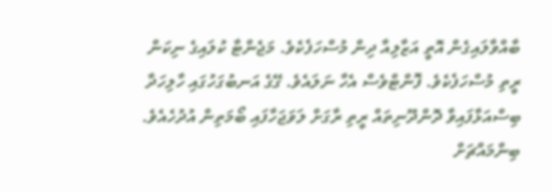ބާއްވާލައިގެން އޮތީ އަޒާލިއާ ދިން މުސްހަފެކެވެ. މަޖެންޓާ ކުލައިގެ ނިކަން ރީތި މުސްހަފެކެވެ. ފޮންޓްވެސް އެހާ ނަލައެވެ. ގޭގެ އަނބުގަހުގައި ހާލިހަދާ ބިސްއަޅާފައިވާ ދޮންދޫނިތައް ރީތި ރާގަށް ލަވަޖަހާފައި ބޯމަތިން އުދުހެއެވެ. ބިންމައްޗަށް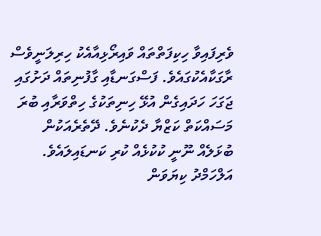ވެރިފައިވާ ހިކިފަތްތައް ވައިރޯޅިއާއެކު ހިރިލަނީވެސް ރާގަކާއެކުގައެވެ. ފަސްގަނޑާއި ގާފުނިތައް ދަށުގައި ޖަގަހަ ހަދައިގެން އުޅޭ ހިނިތަކުގެ ހިތްވަރާއި ބުރަ މަސައްކަތް ކަޒްޔާ ދެކުނެވެ. ދޭތެރެއަކުން ބުޅަލެއް ނޫނީ ކުކުޅެއް ކުރި ކަނޑައިލައެވެ. އަލްހަމްދު ކިޔަވަން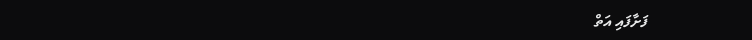ފަށާފައި އަތް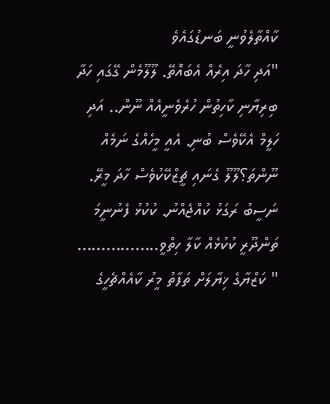ކާއްތާލެވުނީ ބަނޑުގައެވެ
"އަދި ހާދަ އިރެއް އެބައޮތޭ. ލޫލޫމެން ގޭގައި ހަދާ ބިރިޔާނި ކާހިތުން ހުރެވެނީއެއް ނޫން.. އަދި ހަލީމް އެކޭވެސް ބުނި. އެއީ މީހެއްގެ ނަމެއް ނޫންތަ؟ލޫލޫ ގެނައި ޗީޒްކޭކުވެސް ހާދަ މީރޭ. ނަސީބު ރަގަޅު ކުއްޖެއްނު. ކުކުޅު ފެނުނީމަ ތަންދޫރީ ކުކުޅެއް ކާލާ ހިތްވީ................. " ކަޒްޔާގެ ޚިޔާލަށް ތަފާތު މީރު ކާއެއްޗެހީގެ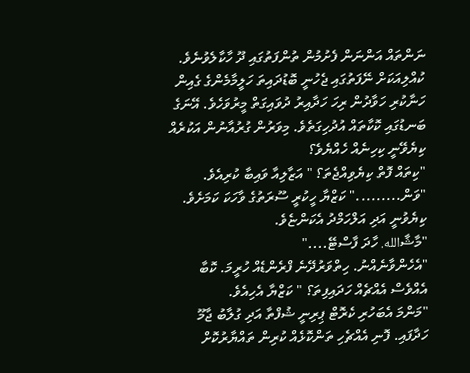ނަންތައް އަންނަން ފެށުމުން ތުންފަތުގައި ދޫ ހާކާލެވުނެވެ. ކުއްލިއަކަށް ނޭފަތުގައި ޖެހުނީ ބޮޑުދައިތަ ހަލީމާމެންގެ ގެއިން ހަނާކުރި ހަވާދުން ރިހަ ހަދާއިރު ދުވައިގަތް މީރުވަހެވެ. އޭނަގެ ބަނޑުގައި ކޮކާތައް އުދުހިގަތެވެ. މިވަރުން ގުރުއާނުން އަކުރެއް ކިޔެވޭނީ ކިހިނެއް ހެއްޔެވެ؟
"ކިތައް ފޮތް ކިޔެވިއްޖެތަ؟ " އަޒާލިއާ ވައިބާ ކުރިއެވެ.
"ވަން........." ކަޒްޔާ ހީކުރީ ސޫރަތުގެ ވާހަކަ ކަމަށެވެ. ކިޔެވުނީ އަދި އަލްހަމްދު އެކަންޏެވެ.
"މާޝާالله. ހާދަ ފާސްޓޭ...."
"އެހެންވާނެއްނު. ހިތްވަރުދޭނެ ފްރެންޑެއް ހުރީމަ. ކޮބާ އެއްވެސް އެއްޗެއް ހަދައިފިތަ؟ " ކަޒްޔާ އެހިއެވެ.
"މަންމަ އެބަހުރި ކެރޮޓް ޕިރިނީ ޝުފްތާ އަދި ގުލާބު ޖާމޫ ހަދާފައި. ފޮނި އެއްޗެހި ތަންކޮޅެއް ކުރިން ތައްޔާރުކޮށް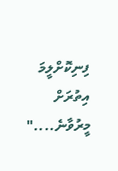ފިނިކޮށްލީމަ އިތުރަށް މީރުވާނެ...."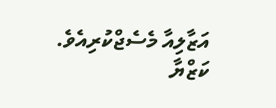އަޒާލިއާ މެސެޖްކުރިއެވެ.
ކަޒްޔާ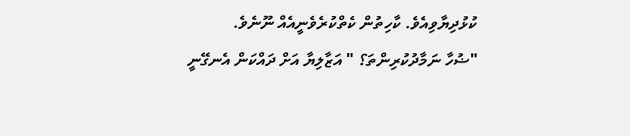ކުޅުދިޔާވިއެވެ. ކާހިތުން ކެތްކުރެވެނީއެއް ނޫނެވެ.
"ޟުހާ ނަމާދުކުރިންތަ؟ " އަޒާލިޔާ އަށް ދައްކަން އެނގޭނީ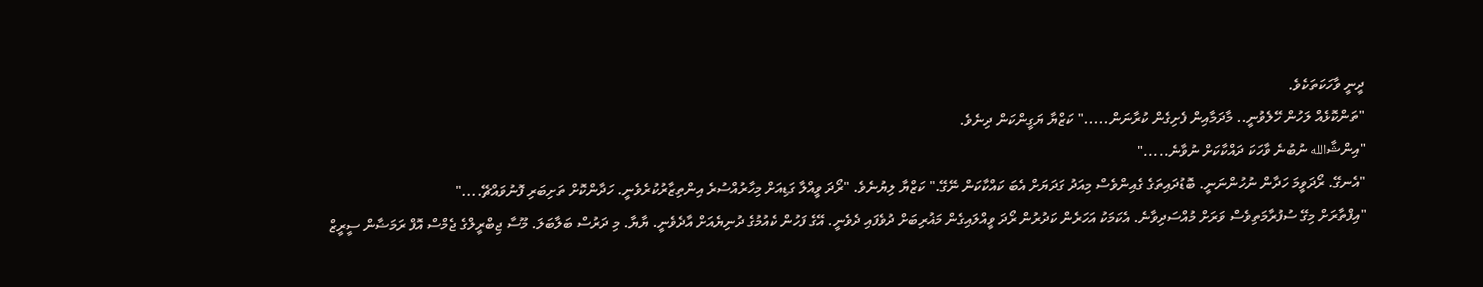ދީނީ ވާހަކަތަކެވެ.
"ތަންކޮޅެއް ލަހުން ހޭލެވުނީ.. މާދަމާއިން ފެށިގެން ކުރާނަން....." ކަޒްޔާ ޔަގީންކަން ދިނެވެ.
"އިންޝާالله ނުބުނެ ވާހަކަ ދައްކާކަށް ނުވާނެ....."
"އެނގޭ. ރޯދަވީމަ ހަދާން ނުހުންނަނީ. ބޮޑުދައިތަގެ ގެއިންވެސް މިއަދު ގަދަޔަށް އެބަ ކައްކާކަން ނޭގޭ." ކަޒްޔާ ލިޔުނެވެ. "ރޯދަ ވީއްލާ ގަޑިއަށް މިހާރުއްސުރެ އިންތިޒާރުކުރެވެނީ. ހަދާންކޮށް ތަށިބަރި ފޮނުވައްޗޭ...."
"އިފްތާރަށް މިގޭ ސުފުރާމަތިވެސް ވަރަށް މުއްސަދިވާނެ. އެކަމަކު އަހަރެން ކަދުރުން ރޯދަ ވީއްލައިގެން މަޣުރިބަށް ދުވެފައި ދެވެނީ. އޭގެ ފަހުން ކެއުމުގެ ދުނިޔެއަށް އާދެވެނީ. ޔާޔާ. މި ދަރުސް ބަލާބަލަ. މޫސާ ޖިބްރީލްގެ ޖެމްސް އޮފް ރަމަޟާން ސީރީޒް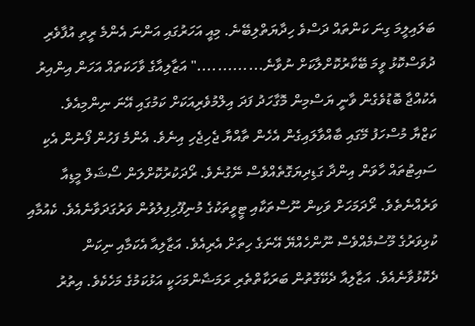ބަލައިލީމަ ގިނަ ކަންތައް ދަސްވެ ހިދާޔަތްލިބޭނެ. މިއީ އަހަރުގައި އަންނަ އެންމެ ރީތި އުފާވެރި ދުވަސްކޮޅު ވީމަ ބޭކާރުކޮށްލާކަށް ނުވާނެ............." އަޒާލިއާގެ ވާހަކަތައް އަހަން އިންއިރު އެކުއްޖާ ބޮޑުވެގެން ވާނީ ޔަސްމިން މޮގާހަދު ފަދަ އިލްމުވެރިއަކަށް ކަމުގައި އޭނަ ނިންމިއެވެ.
ކަޒްޔާ މުސްހަފު މޭގައި ބާއްވާލައިގެން އެހެން ތާއްޔާ ޖެހިޖެހި އިނެވެ. އެންމެ ފަހުން ފޯނުން އެކި ސައިޓުތައް ހާވަން އިންދާ ގަޑިދިޔަގޮތެއްވެސް ނޭގުނެވެ. ރޯދަކުރުކޮށްލަން ސޯޝަލް މީޑިއާ ވަރެއްނެތެވެ. ރޯދަމަހަށް ވަކިން ނޫސްތަކާއި ޓީވީތަކުގެ މުނިފޫހިފިލުވުން ވަރުގަދަވާނެއެވެ. ކެއުމާއި ކުޅިވަރުގެ މޫސުމެއްވެސް ނޫންހެއްޔޭ އޭނަގެ ހިތަށް އެރިއެވެ. އަޒާލިއާ އެކަމާއި ނިކަން ދެކޮޅުވާނެއެވެ. އަޒާލިއާ ދެކޭގޮތުން ބަރަކާތްތެރި ރަމަޟާންމަހަކީ އަޅުކަމުގެ މަހެކެވެ. އިތުރު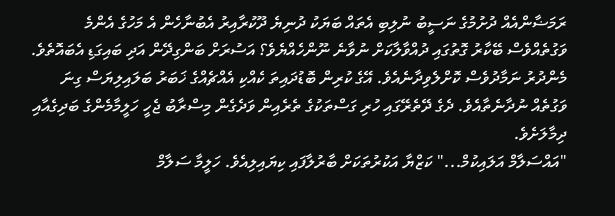ރަމަޟާންއެއް ދުށުމުގެ ނަސީބު ނުލިބި އެތައް ބަޔަކު ދުނިޔެ ދޫކުރާއިރު އެބުނާހެން އެ މަހުގެ އެންމެ ވަގުތެއްވެސް ބޭކާރު ގޮތުގައި ދުއްވާލާކަށް ނުވާނެ ނޫންހެއްޔެވެ؟ އަސުރަށް ބަންގިދޭން އަދި ބައިގަޑި އެބައޮތެވެ. މެންދުރު ނަމާދުވެސް ކޮށްލެވިދާނެއެވެ. އޭގެ ކުރިން ބޮޑުދައިތަ ކެއްކި އެއްޗެއްގެ ޚަބަރު ބަލައިލިޔަސް ގިނަ ވަގުތެއް ނުދާނެތާއެވެ. ދެގެ ދޭތެރޭގައި ހުރި ގަސްތަކުގެ ތެރެއިން ވަދެގެން މިސްރާބު ޖެހީ ހަލީމާމެންގެ ބަދިގެއާއި ދިމާލަށެވެ.
"އައްސަލާމް އަލައިކުމް..." ކަޒްޔާ އަކުރުތަކަށް ބާރުލާފައި ކިޔައިލިއެވެ. ހަލީމާ ސަލާމް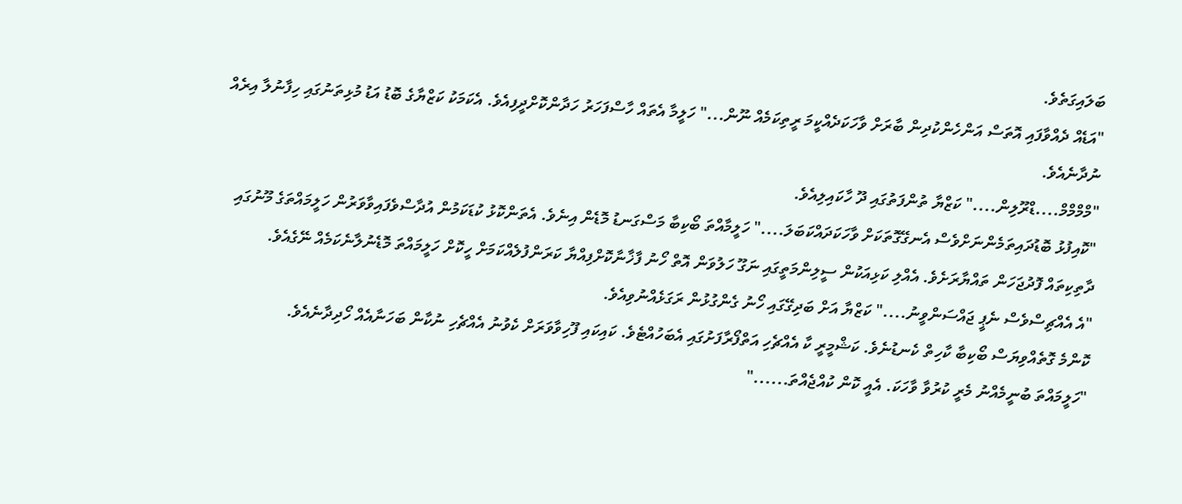ބަލައިގަތެވެ.
"އަޑެއް ދެއްވާފައި އޮތަސް އަންހެންކުދިން ބާރަށް ވާހަކަދެއްކީމަ ރީތިކަމެއް ނޫން..." ހަލީމާ އެތައް ހާސްފަހަރު ހަދާންކޮށްދީފިއެވެ. އެކަމަކު ކަޒްޔާގެ ބޮޑު އަޑު މުޅިތަނުގައި ހިފާނުލާ އިރެއް ނުދާނެއެވެ.
"މްމްމްމް....ޑްރޫލިން...." ކަޒްޔާ ތުންފަތުގައި ދޫ ހާކައިލިއެވެ.
"ކޮއިފުޅު ބޮޑުދައިތަމެންނަށްވެސް އެނގޭގޮތަކަށް ވާހަކަދައްކަބަލަ...." ހަލީމާއްތަ ބޯކިބާ މަސްގަނޑު މޮޑެން އިނެވެ. އެތަންކޮޅު ކުޑަކަމުން އުދާސްވެފައިވާވަރުން ހަލީމައްތަގެ މޫނުގައި ދާތިކިތައް ފޮދުޖަހަން ތައްޔާރަށެވެ. އެއްލި ކަޅިއަކުން ސީލިންމަތީގައި ނަގޫ ހަލުވަން އޮތް ހޯނު ފާޚާނާކޮށްފިއްޔާ ކަރަންފުލެއްކަމަށް ހީކޮށް ހަލީމައްތަ މޮޑެނުލާނެކަމެއް ނޭގެއެވެ.
"އެ އެއްޗިސްވެސް ނެޕީ ޖައްސަންވީނު...." ކަޒްޔާ އަށް ބަދިގޭގައި ހޯނު ގެންގުޅުން ރަގަޅެއްނުވިއެވެ.
ކޮންމެ ގޮތެއްވިޔަސް ބޯކިބާ ކާހިތް ކެނޑުނެވެ. ކަޝްމީރީ ކާ އެއްޗެހި އަތްފޯރާފަށުގައި އެބަހުއްޓެވެ. ކައިކައި ފޫހިވާވަރަށް ކެވުނު އެއްޗެހި ނުކާން ބަހަނާއެއް ހޯދިދާނެއެވެ.
"ހަލީމައްތަ ބުނީމެއްނު މެރީ ކުރުވާ ވާހަކަ. އެއީ ކޮން ކުއްޖެއްތަ......"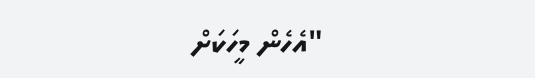"އެހެން މީހަކަށް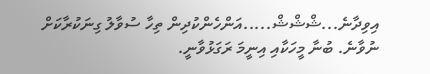އިވިދާނެ...ޝްޝްޝް.....އަންހެންކުދިން ތިހާ ސުވާލު ގިނަކުރާކަށް ނުވާނެ. ބުނާ މީހަކާއި އިނީމަ ރަގަޅުވާނީ.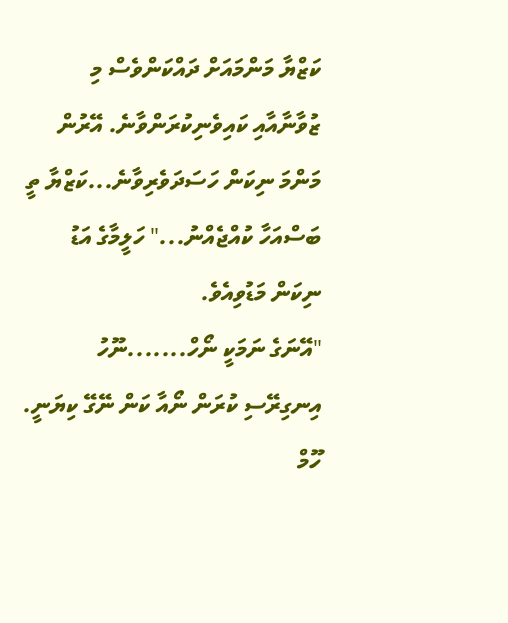ކަޒްޔާ މަންމައަށް ދައްކަންވެސް މި ޒުވާނާއާއި ކައިވެނިކުރަންވާނެ. އޭރުން މަންމަ ނިކަން ހަސަދަވެރިވާނެ...ކަޒްޔާ ތީ ބަސްއަހާ ކުއްޖެއްނު..." ހަލީމާގެ އަޑު ނިކަން މަޑުވިއެވެ.
"އޭނަގެ ނަމަކީ ނޯހް.......ނޫހު އިނގިރޭސި ކުރަން ނޯއާ ކަން ނޭގޭ ކިޔަނީ. ހޫމް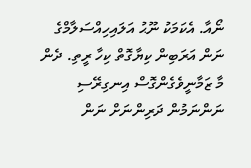ނޯއާ. އެކަމަކު ނޫޙު އަލައިހިއްސަލާމްގެ ނަން އަރަބިން ކިޔާގޮތް ކިހާ ރީތި. ދެން މާ ޒަމާނީވެގެންގޮސް އިނގިރޭސި ނަންނަމުން ދަރިންނަށް ނަން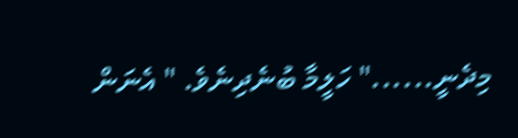މިދެނީ......" ހަލީމާ ބުނެދިނެވެ. " އެނަން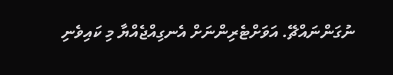ނުގަންނައްޗޭ. އަވަށްޓެރިންނަށް އެނގިއްޖެއްޔާ މި ކައިވެނި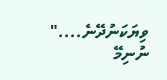ވިޔަކަނުދޭނެ...."
ނުނިމޭ